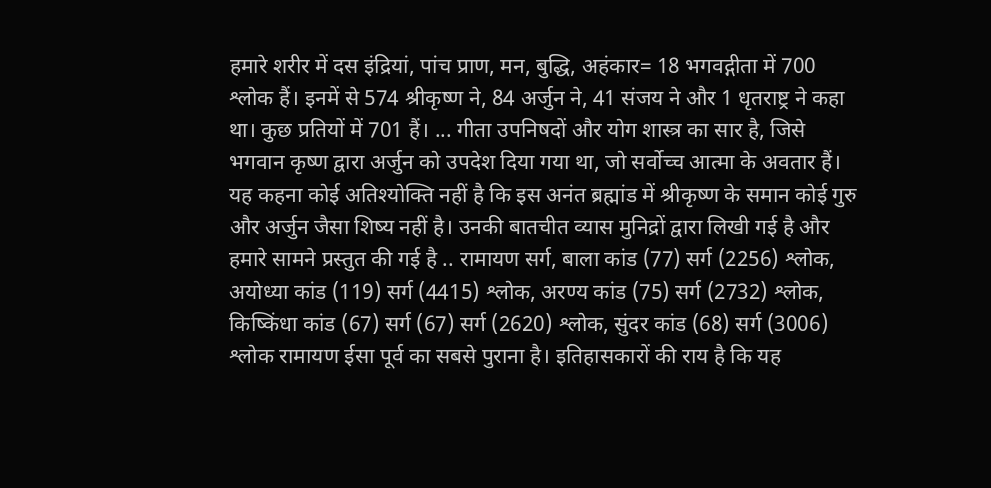हमारे शरीर में दस इंद्रियां, पांच प्राण, मन, बुद्धि, अहंकार= 18 भगवद्गीता में 700 श्लोक हैं। इनमें से 574 श्रीकृष्ण ने, 84 अर्जुन ने, 41 संजय ने और 1 धृतराष्ट्र ने कहा था। कुछ प्रतियों में 701 हैं। ... गीता उपनिषदों और योग शास्त्र का सार है, जिसे भगवान कृष्ण द्वारा अर्जुन को उपदेश दिया गया था, जो सर्वोच्च आत्मा के अवतार हैं। यह कहना कोई अतिश्योक्ति नहीं है कि इस अनंत ब्रह्मांड में श्रीकृष्ण के समान कोई गुरु और अर्जुन जैसा शिष्य नहीं है। उनकी बातचीत व्यास मुनिद्रों द्वारा लिखी गई है और हमारे सामने प्रस्तुत की गई है .. रामायण सर्ग, बाला कांड (77) सर्ग (2256) श्लोक, अयोध्या कांड (119) सर्ग (4415) श्लोक, अरण्य कांड (75) सर्ग (2732) श्लोक, किष्किंधा कांड (67) सर्ग (67) सर्ग (2620) श्लोक, सुंदर कांड (68) सर्ग (3006) श्लोक रामायण ईसा पूर्व का सबसे पुराना है। इतिहासकारों की राय है कि यह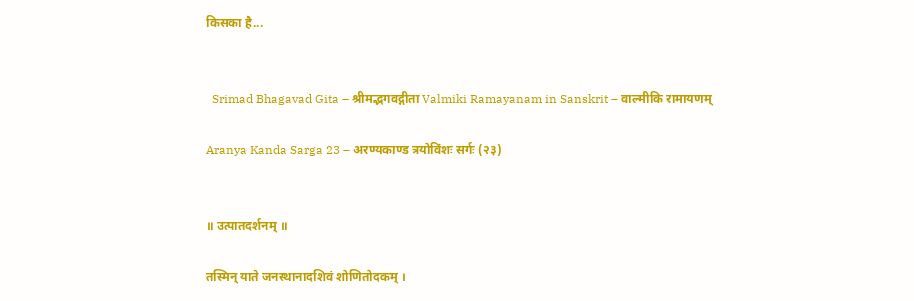किसका है...


  Srimad Bhagavad Gita – श्रीमद्भगवद्गीता Valmiki Ramayanam in Sanskrit – वाल्मीकि रामायणम्

Aranya Kanda Sarga 23 – अरण्यकाण्ड त्रयोविंशः सर्गः (२३)


॥ उत्पातदर्शनम् ॥

तस्मिन् याते जनस्थानादशिवं शोणितोदकम् ।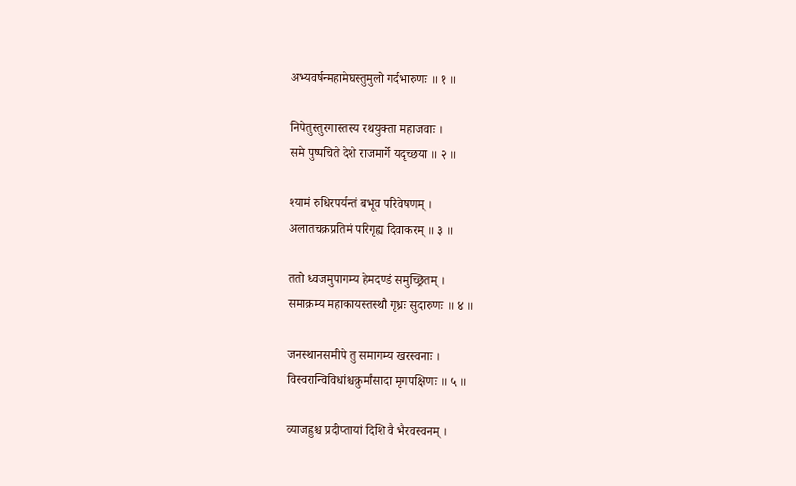अभ्यवर्षन्महामेघस्तुमुलो गर्दभारुणः ॥ १ ॥

निपेतुस्तुरगास्तस्य रथयुक्ता महाजवाः ।
समे पुष्पचिते देशे राजमार्गे यदृच्छया ॥ २ ॥

श्यामं रुधिरपर्यन्तं बभूव परिवेषणम् ।
अलातचक्रप्रतिमं परिगृह्य दिवाकरम् ॥ ३ ॥

ततो ध्वजमुपागम्य हेमदण्डं समुच्छ्रितम् ।
समाक्रम्य महाकायस्तस्थौ गृध्रः सुदारुणः ॥ ४ ॥

जनस्थानसमीपे तु समागम्य खरस्वनाः ।
विस्वरान्विविधांश्चक्रुर्मांसादा मृगपक्षिणः ॥ ५ ॥

व्याजह्रुश्च प्रदीप्तायां दिशि वै भैरवस्वनम् ।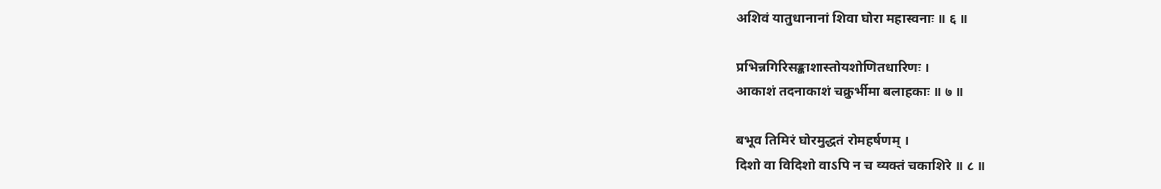अशिवं यातुधानानां शिवा घोरा महास्वनाः ॥ ६ ॥

प्रभिन्नगिरिसङ्काशास्तोयशोणितधारिणः ।
आकाशं तदनाकाशं चक्रुर्भीमा बलाहकाः ॥ ७ ॥

बभूव तिमिरं घोरमुद्धतं रोमहर्षणम् ।
दिशो वा विदिशो वाऽपि न च व्यक्तं चकाशिरे ॥ ८ ॥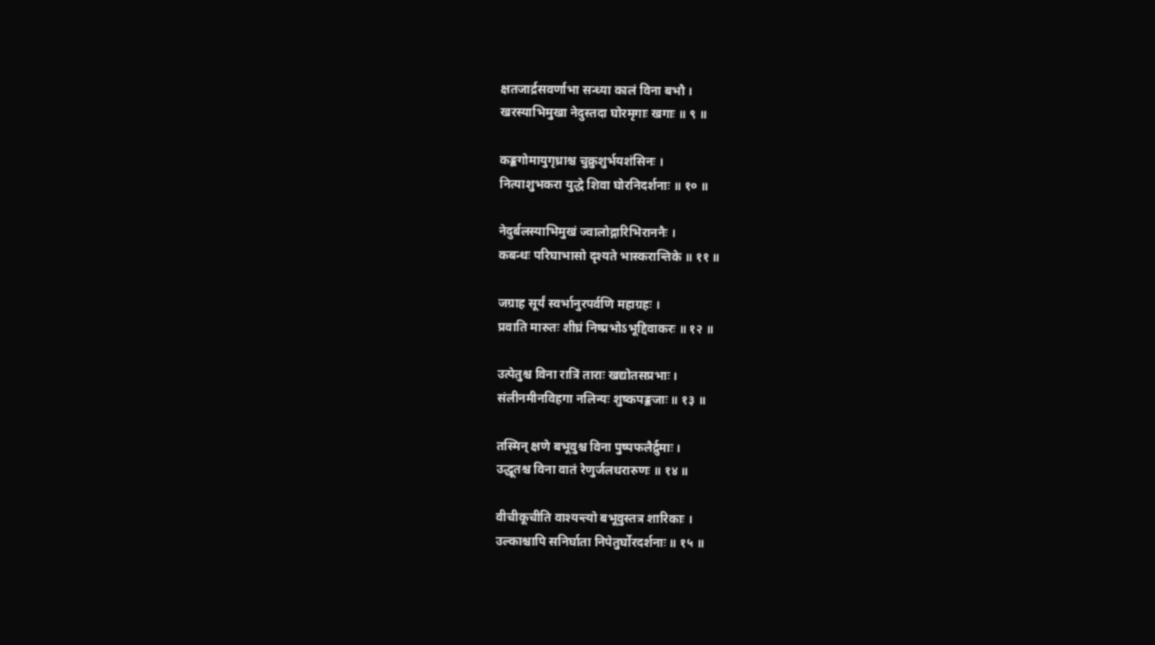क्षतजार्द्रसवर्णाभा सन्ध्या कालं विना बभौ ।
खरस्याभिमुखा नेदुस्तदा घोरमृगाः खगाः ॥ ९ ॥

कङ्कगोमायुगृध्राश्च चुक्रुशुर्भयशंसिनः ।
नित्याशुभकरा युद्धे शिवा घोरनिदर्शनाः ॥ १० ॥

नेदुर्बलस्याभिमुखं ज्वालोद्गारिभिराननैः ।
कबन्धः परिघाभासो दृश्यते भास्करान्तिके ॥ ११ ॥

जग्राह सूर्यं स्वर्भानुरपर्वणि महाग्रहः ।
प्रवाति मारुतः शीघ्रं निष्प्रभोऽभूद्दिवाकरः ॥ १२ ॥

उत्पेतुश्च विना रात्रिं ताराः खद्योतसप्रभाः ।
संलीनमीनविहगा नलिन्यः शुष्कपङ्कजाः ॥ १३ ॥

तस्मिन् क्षणे बभूवुश्च विना पुष्पफलैर्द्रुमाः ।
उद्धूतश्च विना वातं रेणुर्जलधरारुणः ॥ १४ ॥

वीचीकूचीति वाश्यन्त्यो बभूवुस्तत्र शारिकाः ।
उल्काश्चापि सनिर्घाता निपेतुर्घोरदर्शनाः ॥ १५ ॥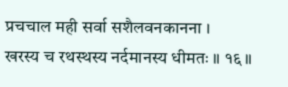प्रचचाल मही सर्वा सशैलवनकानना ।
खरस्य च रथस्थस्य नर्दमानस्य धीमतः ॥ १६ ॥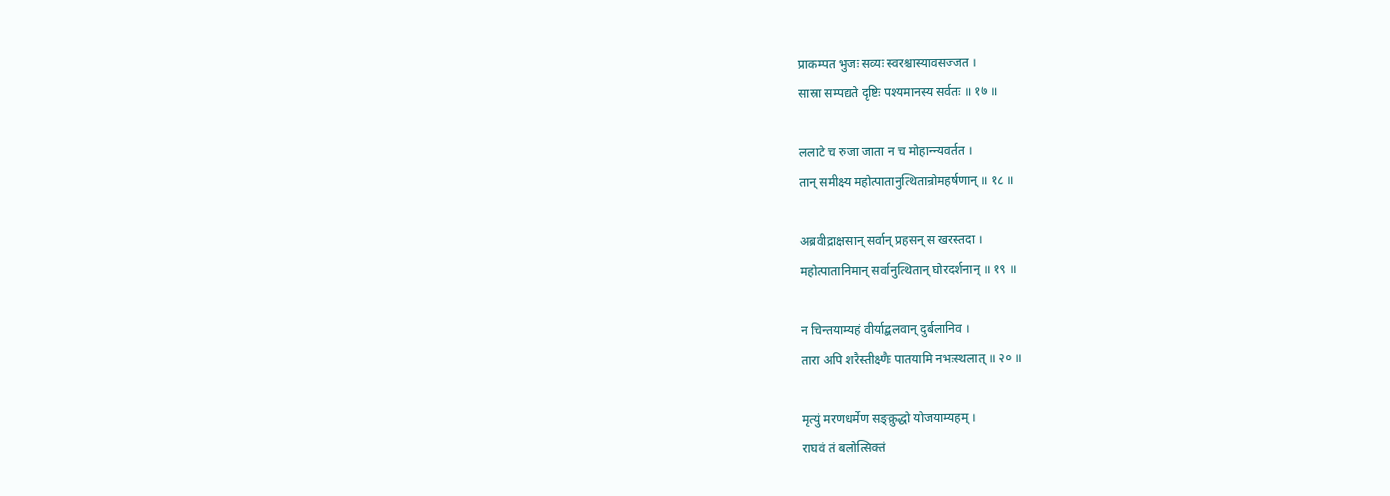प्राकम्पत भुजः सव्यः स्वरश्चास्यावसज्जत ।
सास्रा सम्पद्यते दृष्टिः पश्यमानस्य सर्वतः ॥ १७ ॥

ललाटे च रुजा जाता न च मोहान्न्यवर्तत ।
तान् समीक्ष्य महोत्पातानुत्थितान्रोमहर्षणान् ॥ १८ ॥

अब्रवीद्राक्षसान् सर्वान् प्रहसन् स खरस्तदा ।
महोत्पातानिमान् सर्वानुत्थितान् घोरदर्शनान् ॥ १९ ॥

न चिन्तयाम्यहं वीर्याद्बलवान् दुर्बलानिव ।
तारा अपि शरैस्तीक्ष्णैः पातयामि नभःस्थलात् ॥ २० ॥

मृत्युं मरणधर्मेण सङ्क्रुद्धो योजयाम्यहम् ।
राघवं तं बलोत्सिक्तं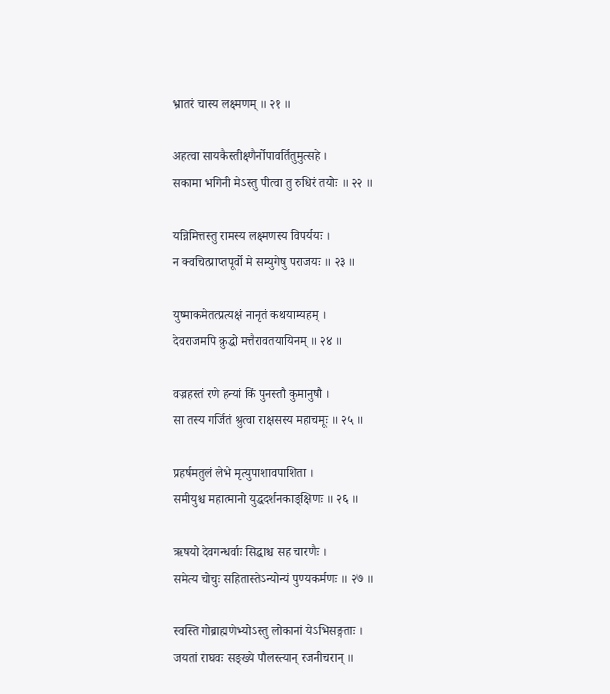भ्रातरं चास्य लक्ष्मणम् ॥ २१ ॥

अहत्वा सायकैस्तीक्ष्णैर्नोपावर्तितुमुत्सहे ।
सकामा भगिनी मेऽस्तु पीत्वा तु रुधिरं तयोः ॥ २२ ॥

यन्निमित्तस्तु रामस्य लक्ष्मणस्य विपर्ययः ।
न क्वचित्प्राप्तपूर्वो मे सम्युगेषु पराजयः ॥ २३ ॥

युष्माकमेतत्प्रत्यक्षं नानृतं कथयाम्यहम् ।
देवराजमपि क्रुद्धो मत्तैरावतयायिनम् ॥ २४ ॥

वज्रहस्तं रणे हन्यां किं पुनस्तौ कुमानुषौ ।
सा तस्य गर्जितं श्रुत्वा राक्षसस्य महाचमूः ॥ २५ ॥

प्रहर्षमतुलं लेभे मृत्युपाशावपाशिता ।
समीयुश्च महात्मानो युद्धदर्शनकाङ्क्षिणः ॥ २६ ॥

ऋषयो देवगन्धर्वाः सिद्धाश्च सह चारणैः ।
समेत्य चोचुः सहितास्तेऽन्योन्यं पुण्यकर्मणः ॥ २७ ॥

स्वस्ति गोब्राह्मणेभ्योऽस्तु लोकानां येऽभिसङ्गताः ।
जयतां राघवः सङ्ख्ये पौलस्त्यान् रजनीचरान् ॥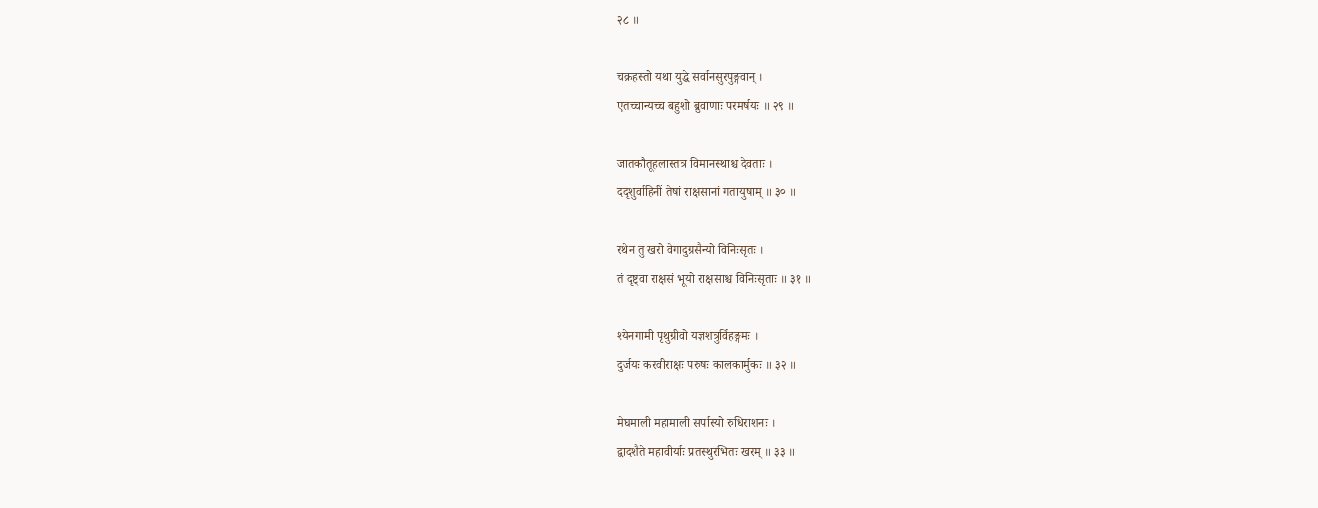२८ ॥

चक्रहस्तो यथा युद्धे सर्वानसुरपुङ्गवान् ।
एतच्चान्यच्च बहुशो ब्रुवाणाः परमर्षयः ॥ २९ ॥

जातकौतूहलास्तत्र विमानस्थाश्च देवताः ।
ददृशुर्वाहिनीं तेषां राक्षसानां गतायुषाम् ॥ ३० ॥

रथेन तु खरो वेगादुग्रसैन्यो विनिःसृतः ।
तं दृष्ट्वा राक्षसं भूयो राक्षसाश्च विनिःसृताः ॥ ३१ ॥

श्येनगामी पृथुग्रीवो यज्ञशत्रुर्विहङ्गमः ।
दुर्जयः करवीराक्षः परुषः कालकार्मुकः ॥ ३२ ॥

मेघमाली महामाली सर्पास्यो रुधिराशनः ।
द्वादशैते महावीर्याः प्रतस्थुरभितः खरम् ॥ ३३ ॥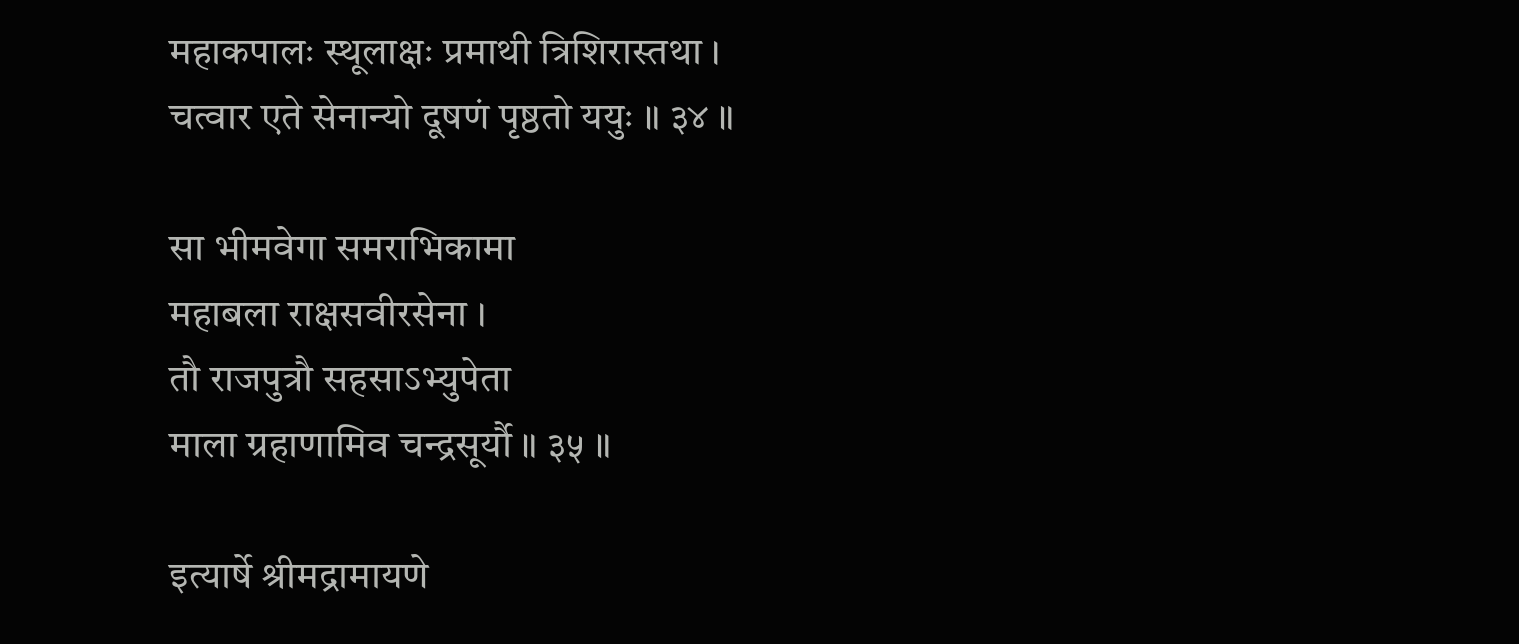महाकपालः स्थूलाक्षः प्रमाथी त्रिशिरास्तथा ।
चत्वार एते सेनान्यो दूषणं पृष्ठतो ययुः ॥ ३४ ॥

सा भीमवेगा समराभिकामा
महाबला राक्षसवीरसेना ।
तौ राजपुत्रौ सहसाऽभ्युपेता
माला ग्रहाणामिव चन्द्रसूर्यौ ॥ ३५ ॥

इत्यार्षे श्रीमद्रामायणे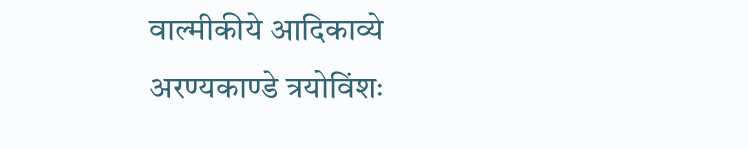वाल्मीकीये आदिकाव्ये अरण्यकाण्डे त्रयोविंशः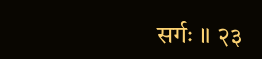सर्गः ॥ २३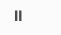॥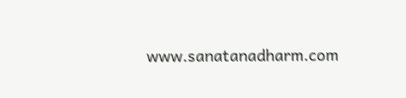www.sanatanadharm.com